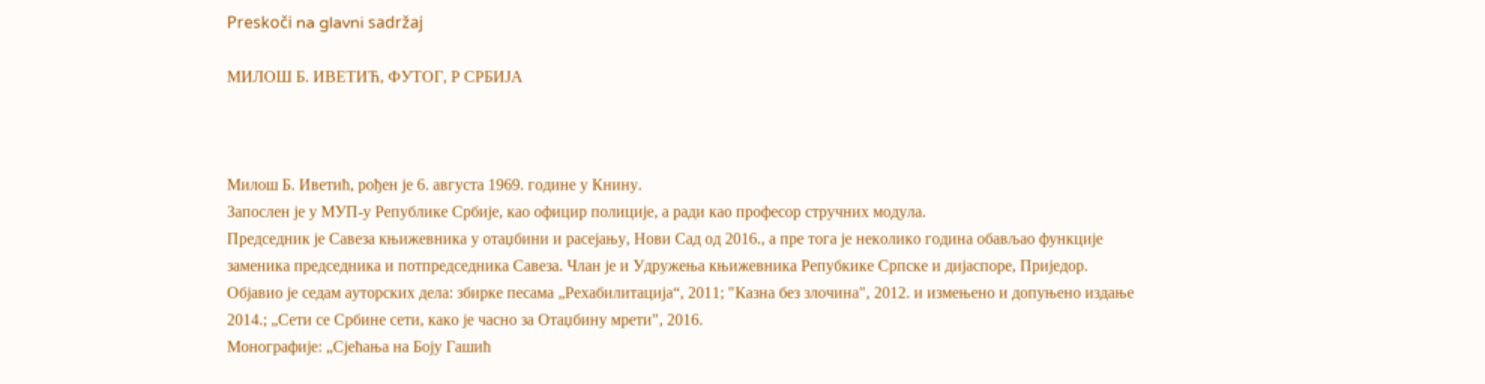Preskoči na glavni sadržaj

МИЛОШ Б. ИВЕТИЋ, ФУТОГ, Р СРБИЈА



Милош Б. Иветић, рођен је 6. августа 1969. године у Книну.
Запослен је у МУП-у Републике Србије, као официр полиције, а ради као професор стручних модула.
Председник је Савеза књижевника у отаџбини и расејању, Нови Сад од 2016., а пре тога је неколико година обављао функције заменика председника и потпредседника Савеза. Члан је и Удружења књижевника Репубкике Српске и дијаспоре, Приједор.
Објавио је седам ауторских дела: збирке песама „Рехабилитација“, 2011; "Казна без злочина", 2012. и измењено и допуњено издање 2014.; „Сети се Србине сети, како је часно за Отаџбину мрети", 2016.
Монографије: „Сјећања на Боју Гашић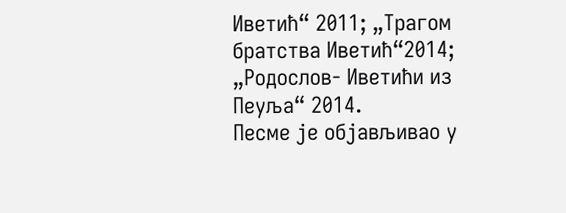Иветић“ 2011; „Трагом братства Иветић“2014; „Родослов- Иветићи из Пеуља“ 2014.
Песме је објављивао у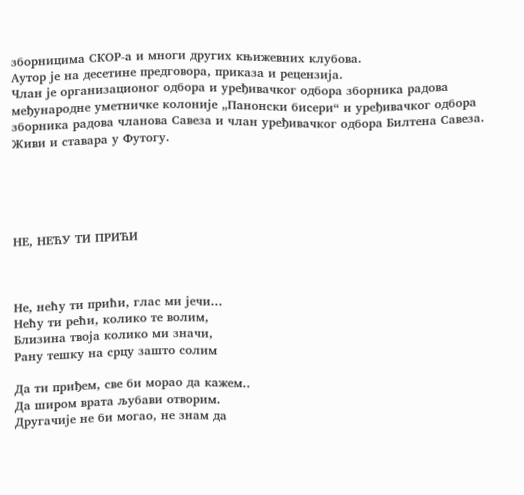зборницима СКОР-а и многи других књижевних клубова.
Aутор је на десетине предговора, приказа и рецензија.
Члан је организационог одбора и уређивачког одбора зборника радова међународне уметничке колоније „Панонски бисери“ и уређивачког одбора зборника радова чланова Савеза и члан уређивачког одбора Билтена Савеза.
Живи и ставара у Футогу.





НЕ, НЕЋУ ТИ ПРИЋИ



Не, нећу ти прићи, глас ми јечи...
Нећу ти рећи, колико те волим,
Близина твоја колико ми значи,
Рану тешку на срцу зашто солим

Да ти приђем, све би морао да кажем..
Да широм врата љубави отворим.
Другачије не би могао, не знам да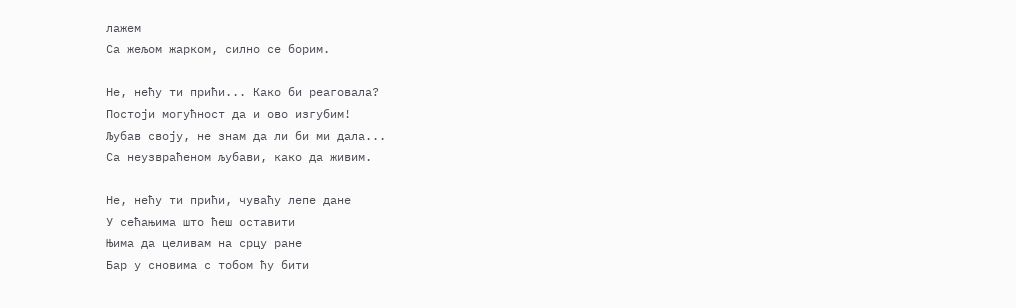лажем
Са жељом жарком, силно се борим.

Не, нећу ти прићи... Како би реаговала?
Постоји могућност да и ово изгубим!
Љубав своју, не знам да ли би ми дала...
Са неузвраћеном љубави, како да живим.

Не, нећу ти прићи, чуваћу лепе дане
У сећањима што ћеш оставити
Њима да целивам на срцу ране
Бар у сновима с тобом ћу бити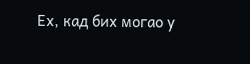Ех, кад бих могао у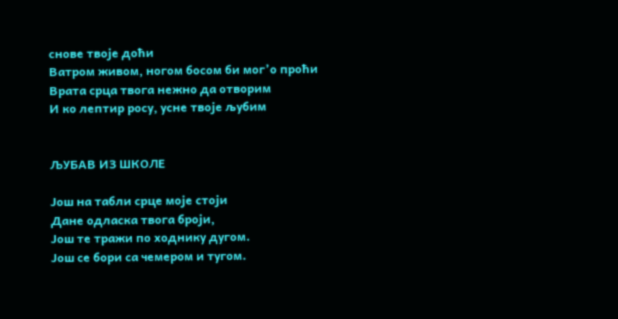снове твоје доћи
Ватром живом, ногом босом би мог’о проћи
Врата срца твога нежно да отворим
И ко лептир росу, усне твоје љубим


ЉУБАВ ИЗ ШКОЛЕ

Још на табли срце моје стоји
Дане одласка твога броји,
Још те тражи по ходнику дугом.
Још се бори са чемером и тугом.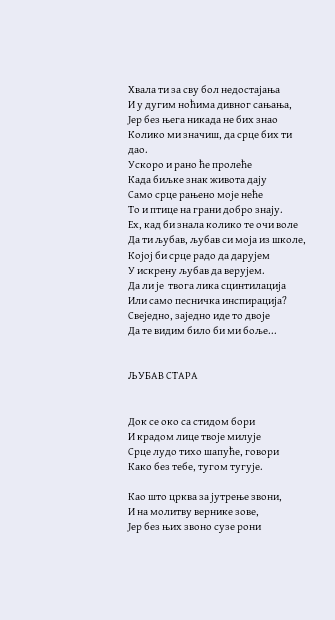Хвала ти за сву бол недостајања
И у дугим ноћима дивног сањања,
Јер без њега никада не бих знао
Колико ми значиш, да срце бих ти дао.
Ускоро и рано ће пролеће
Када биљке знак живота дају
Само срце рањено моје неће
То и птице на грани добро знају.
Ех, кад би знала колико те очи воле
Да ти љубав, љубав си моја из школе,
Којој би срце радо да дарујем
У искрену љубав да верујем.
Да ли је  твога лика сцинтилација
Или само песничка инспирација?
Свеједно, заједно иде то двоје
Да те видим било би ми боље...


ЉУБАВ СТАРА


Док се око са стидом бори
И крадом лице твоје милује
Срце лудо тихо шапуће, говори
Како без тебе, тугом тугује.

Као што црква за јутрење звони,
И на молитву вернике зове,
Јер без њих звоно сузе рони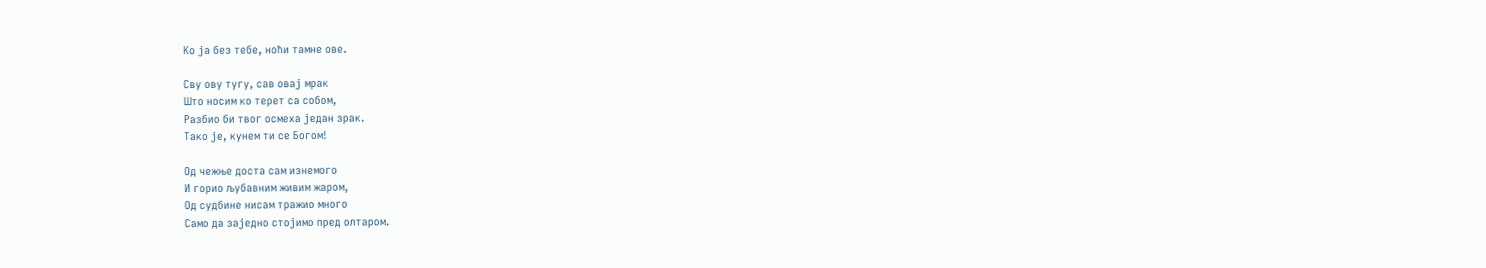Ко ја без тебе, ноћи тамне ове.

Сву ову тугу, сав овај мрак
Што носим ко терет са собом,
Разбио би твог осмеха један зрак.
Тако је, кунем ти се Богом!

Од чежње доста сам изнемого
И горио љубавним живим жаром,
Од судбине нисам тражио много
Само да заједно стојимо пред олтаром.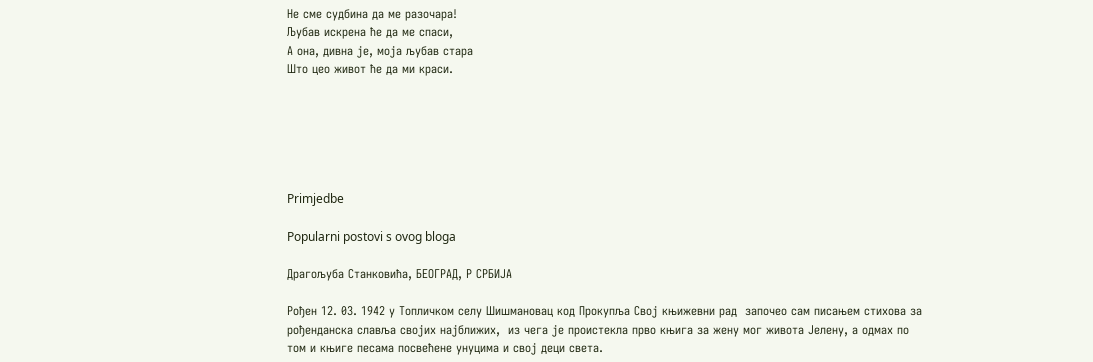Не сме судбина да ме разочара!
Љубав искрена ће да ме спаси,
А она, дивна је, моја љубав стара
Што цео живот ће да ми краси.






Primjedbe

Popularni postovi s ovog bloga

Драгољуба Станковића, БЕОГРАД, Р СРБИЈА

Рођен 12. 03. 1942 у Топличком селу Шишмановац код Прокупља Свој књижевни рад  започео сам писањем стихова за рођенданска славља својих најближих,  из чега је проистекла прво књига за жену мог живота Јелену, а одмах по том и књиге песама посвећене унуцима и свој деци света.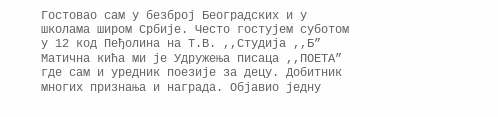Гостовао сам у безброј Београдских и у школама широм Србије. Често гостујем суботом у 12 код Пеђолина на Т.В. ,,Студија ,,Б” Матична кића ми је Удружења писаца ,,ПОЕТА”  где сам и уредник поезије за децу. Добитник  многих признања и награда. Објавио једну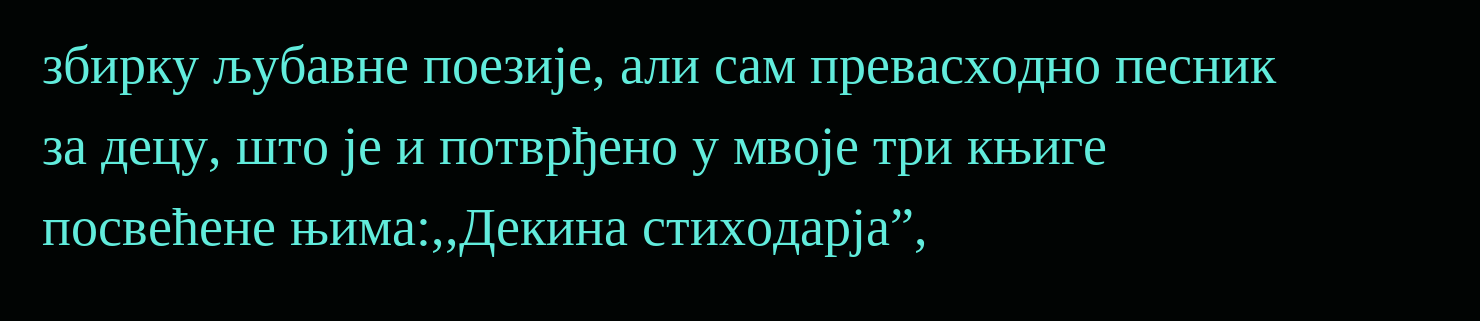збирку љубавне поезије, али сам превасходно песник за децу, што је и потврђено у мвоје три књиге посвећене њима:,,Декина стиходарја”,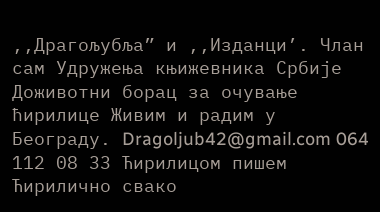,,Драгољубља” и ,,Изданци’. Члан сам Удружења књижевника Србије Доживотни борац за очување ћирилице Живим и радим у Београду. Dragoljub42@gmail.com 064 112 08 33 Ћирилицом пишем Ћирилично свако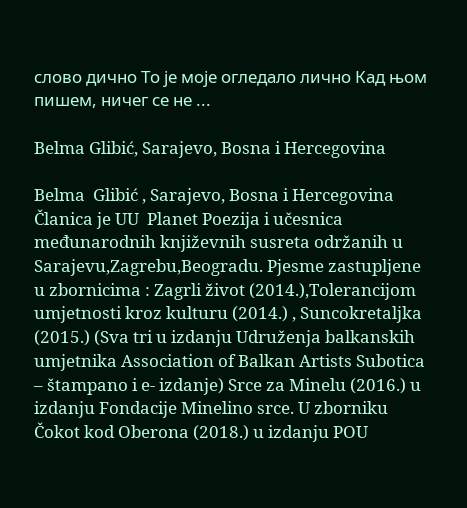слово дично То је моје огледало лично Кад њом пишем, ничег се не ...

Belma Glibić, Sarajevo, Bosna i Hercegovina

Belma  Glibić , Sarajevo, Bosna i Hercegovina Članica je UU  Planet Poezija i učesnica međunarodnih književnih susreta održanih u Sarajevu,Zagrebu,Beogradu. Pjesme zastupljene u zbornicima : Zagrli život (2014.),Tolerancijom umjetnosti kroz kulturu (2014.) , Suncokretaljka (2015.) (Sva tri u izdanju Udruženja balkanskih umjetnika Association of Balkan Artists Subotica – štampano i e- izdanje) Srce za Minelu (2016.) u izdanju Fondacije Minelino srce. U zborniku  Čokot kod Oberona (2018.) u izdanju POU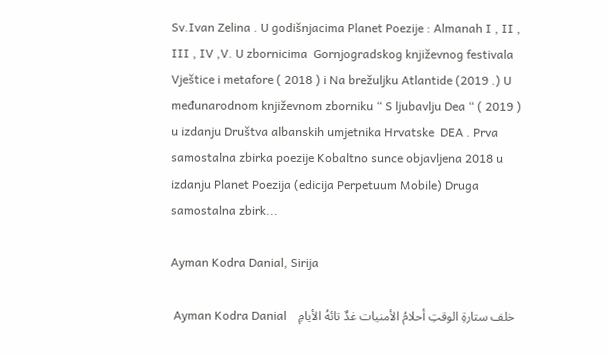Sv.Ivan Zelina . U godišnjacima Planet Poezije : Almanah I , II , III , IV ,V. U zbornicima  Gornjogradskog književnog festivala Vještice i metafore ( 2018 ) i Na brežuljku Atlantide (2019 .) U međunarodnom književnom zborniku “ S ljubavlju Dea “ ( 2019 ) u izdanju Društva albanskih umjetnika Hrvatske  DEA . Prva samostalna zbirka poezije Kobaltno sunce objavljena 2018 u izdanju Planet Poezija (edicija Perpetuum Mobile) Druga samostalna zbirk...

Ayman Kodra Danial, Sirija

 Ayman Kodra Danial    خلف ستارةِ الوقتِ أحلامُ الأمنيات غدٌ تائهُ الأيامِ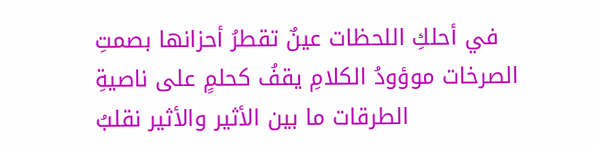في أحلكِ اللحظات عينٌ تقطرُ أحزانها بصمتِ الصرخات موؤودُ الكلامِ يقفُ كحلمٍ على ناصيةِ الطرقات ما بين الأثير والأثير نقلبُ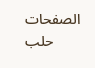الصفحات حلب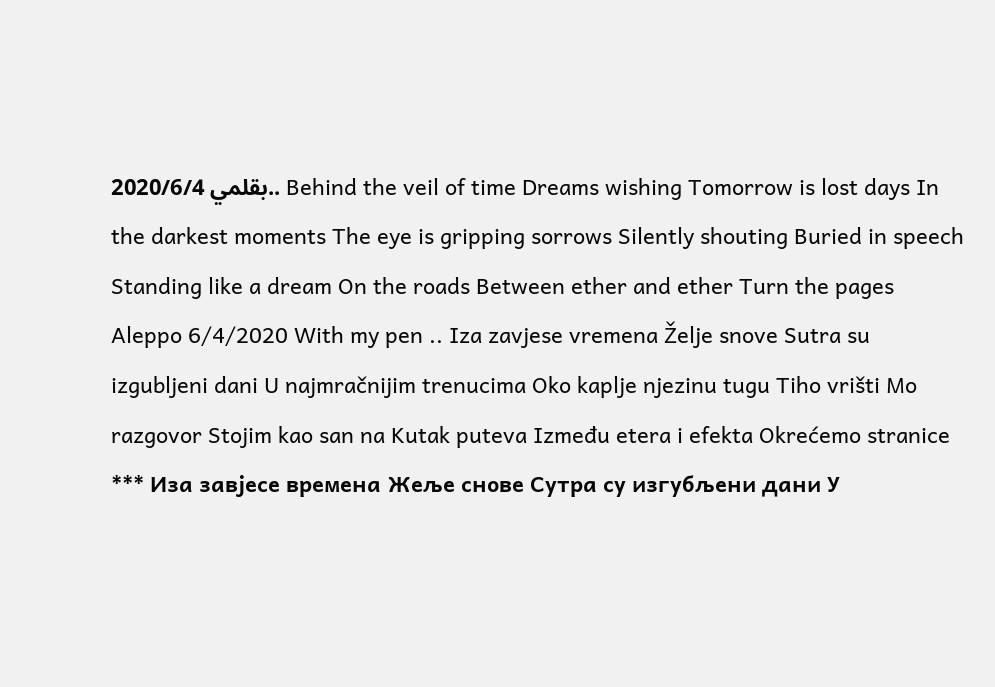2020/6/4 بقلمي.. Behind the veil of time Dreams wishing Tomorrow is lost days In the darkest moments The eye is gripping sorrows Silently shouting Buried in speech Standing like a dream On the roads Between ether and ether Turn the pages Aleppo 6/4/2020 With my pen .. Iza zavjese vremena Želje snove Sutra su izgubljeni dani U najmračnijim trenucima Oko kaplje njezinu tugu Tiho vrišti Mo razgovor Stojim kao san na Kutak puteva Između etera i efekta Okrećemo stranice *** Иза завјесе времена Жеље снове Сутра су изгубљени дани У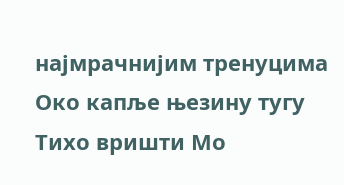најмрачнијим тренуцима Око капље њезину тугу Тихо вришти Мо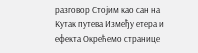разговор Стојим као сан на Кутак путева Између етера и ефекта Окрећемо странице